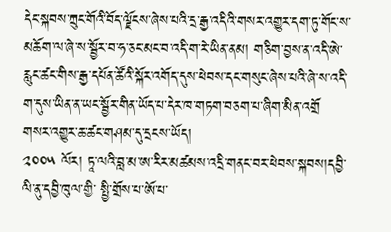དེང་སྐབས་ཀྲུང་གོའི་བོད་ལྗོངས་ཞེས་པའི་དྲ་རྒྱ་འདིའི་གསར་འགྱུར་དག་ཏུ་གོང་ས་མཆོག་ལ་ཞེ་ས་སྦྱོར་བ་ཧ་ཅང་མང་བ་འདི་ག་རེ་ཡིན་ནམ། གཅིག་བྱས་ན་འདི་ཨེ་རླུང་ཚང་གིས་རྒྱ་དཔོན་ཚོའི་སྐོར་འགོད་དུས་ཕེབས་དང་གསུང་ཞེས་པའི་ཞེ་ས་འདི་ག་དུས་ཡིན་ན་ཡང་སྦྱོར་གིན་ཡོད་པ་དེར་ཁ་གཏག་བཅག་པ་ཞིག་མིན་འགྲོ
གསར་འགྱུར་ཆ་ཚང་གཤམ་དུ་དྲངས་ཡོད།
༢༠༠༥ ལོར། ཏཱ་ལའི་བླ་མ་ཨ་རིར་མཚམས་འདྲི་གནང་བར་ཕེབས་སྐབས།དབྱི་ལི་ནུ་དབྱི་ཁུལ་གྱི་ སྤྱི་གྲོས་པ་ཨོ་པ་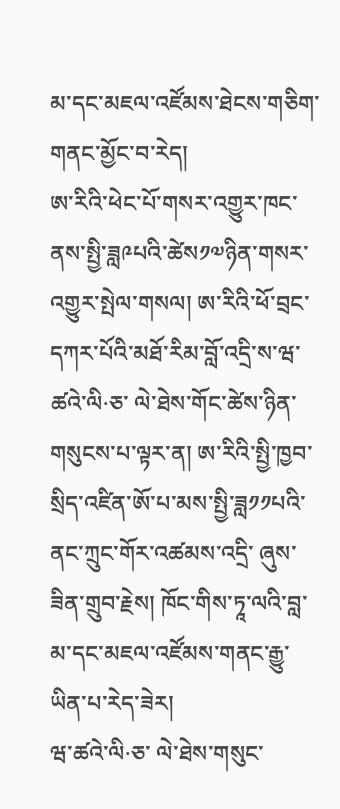མ་དང་མཇལ་འཛོམས་ཐེངས་གཅིག་གནང་མྱོང་བ་རེད།
ཨ་རིའི་ཕེང་པོ་གསར་འགྱུར་ཁང་ནས་སྤྱི་ཟླ༩པའི་ཚེས༡༧ཉིན་གསར་འགྱུར་སྤེལ་གསལ། ཨ་རིའི་ཕོ་བྲང་དཀར་པོའི་མཐོ་རིམ་བློ་འདྲི་ས་ཝ་ཚའེ་ལི·ཅ་ ལེ་ཐེས་གོང་ཚེས་ཉིན་གསུངས་པ་ལྟར་ན། ཨ་རིའི་སྤྱི་ཁྱབ་སྲིད་འཛིན་ཨོ་པ་མས་སྤྱི་ཟླ༡༡པའི་ནང་ཀྲུང་གོར་འཚམས་འདྲི་ ཞུས་ཟིན་གྲུབ་རྗེས། ཁོང་གིས་ཏཱ་ལའི་བླ་མ་དང་མཇལ་འཛོམས་གནང་རྒྱུ་ཡིན་པ་རེད་ཟེར།
ཝ་ཚའེ་ལི·ཅ་ ལེ་ཐེས་གསུང་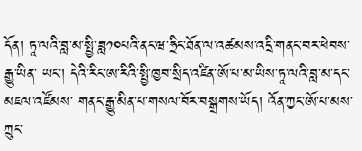དོན། ཏཱ་ལའི་བླ་མ་སྤྱི་ཟླ༡༠པའི་ནང་ཝ་ཧྲིང་ཐོན་ལ་འཚམས་འདྲི་གནང་བར་ཕེབས་རྒྱུ་ཡིན་ ཡང་། དེའི་རིང་ཨ་རིའི་སྤྱི་ཁྱབ་སྲིད་འཛིན་ཨོ་པ་མ་ཡིས་ཏཱ་ལའི་བླ་མ་དང་མཇལ་འཛོམས་ གནང་རྒྱུ་མིན་པ་གསལ་བོར་བསྒྲགས་ཡོད། འོན་ཀྱང་ཨོ་པ་མས་ཀྲུང་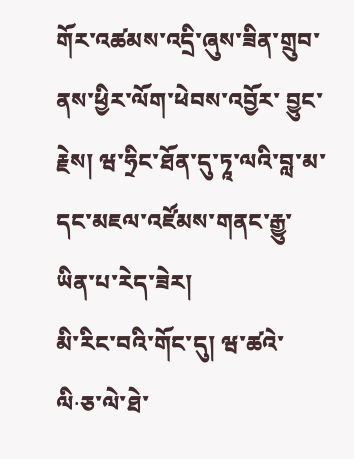གོར་འཚམས་འདྲི་ཞུས་ཟིན་གྲུབ་ནས་ཕྱིར་ལོག་ཕེབས་འབྱོར་ བྱུང་རྗེས། ཝ་ཧྲིང་ཐོན་དུ་ཏཱ་ལའི་བླ་མ་དང་མཇལ་འཛོམས་གནང་རྒྱུ་ཡིན་པ་རེད་ཟེར།
མི་རིང་བའི་གོང་དུ། ཝ་ཚའེ་ལི·ཅ་ལེ་ཐེ་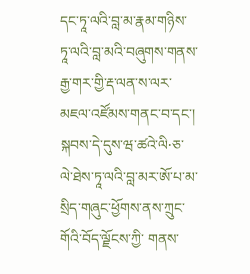དང་ཏཱ་ལའི་བླ་མ་རྣམ་གཉིས་ཏཱ་ལའི་བླ་མའི་བཞུགས་གནས་རྒྱ་གར་གྱི་རྡ་ལན་ས་ལར་མཇལ་འཛོམས་གནང་བ་དང་། སྐབས་དེ་དུས་ཝ་ཚའེ་ལི·ཅ་ ལེ་ཐེས་ཏཱ་ལའི་བླ་མར་ཨོ་པ་མ་སྲིད་གཞུང་ཕྱོགས་ནས་ཀྲུང་གོའི་བོད་ལྗོངས་ཀྱི་ གནས་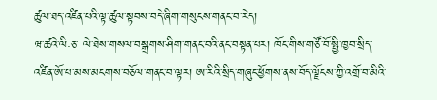ཚུལ་ཐད་འཛིན་པའི་ལྟ་ཚུལ་སྟབས་བདེ་ཞིག་གསུངས་གནང་བ་རེད།
ཝ་ཚའེ་ལི·ཅ་ ལེ་ཐེས་གསལ་བསྒྲགས་ཤིག་གནང་བའི་ནང་བསྟན་པར། ཁོང་གིས་གཙོ་བོ་སྤྱི་ཁྱབ་སྲིད་འཛིན་ཨོ་པ་མས་མངགས་བཅོལ་གནང་བ་ལྟར། ཨ་རིའི་སྲིད་གཞུང་ཕྱོགས་ནས་བོད་ལྗོངས་ཀྱི་འགྲོ་བ་མིའི་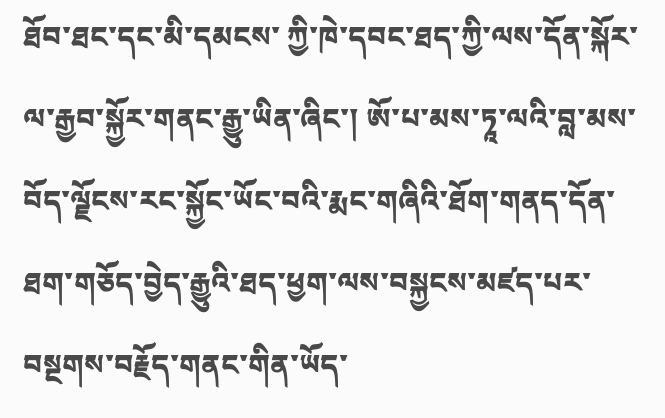ཐོབ་ཐང་དང་མི་དམངས་ ཀྱི་ཁེ་དབང་ཐད་ཀྱི་ལས་དོན་སྐོར་ལ་རྒྱབ་སྐྱོར་གནང་རྒྱུ་ཡིན་ཞིང་། ཨོ་པ་མས་ཏཱ་ལའི་བླ་མས་བོད་ལྗོངས་རང་སྐྱོང་ཡོང་བའི་རྨང་གཞིའི་ཐོག་གནད་དོན་ ཐག་གཅོད་བྱེད་རྒྱུའི་ཐད་ཕྱག་ལས་བསྐྱངས་མཛད་པར་བསྔགས་བརྗོད་གནང་གིན་ཡོད་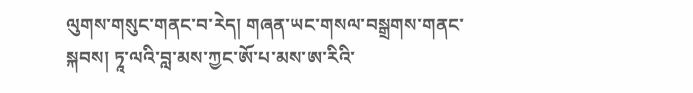ལུགས་གསུང་གནང་བ་རེད། གཞན་ཡང་གསལ་བསྒྲགས་གནང་སྐབས། ཏཱ་ལའི་བླ་མས་ཀྱང་ཨོ་པ་མས་ཨ་རིའི་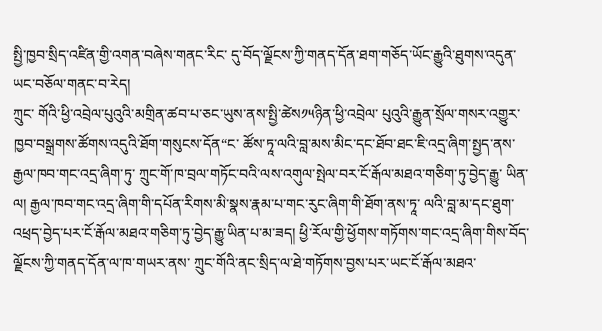སྤྱི་ཁྱབ་སྲིད་འཛིན་གྱི་འགན་བཞེས་གནང་རིང་ དུ་བོད་ལྗོངས་ཀྱི་གནད་དོན་ཐག་གཅོད་ཡོང་རྒྱུའི་ཐུགས་འདུན་ཡང་བཅོལ་གནང་བ་རེད།
ཀྲུང་ གོའི་ཕྱི་འབྲེལ་པུའུའི་མགྲིན་ཚབ་པ་ཅང་ཡུས་ནས་སྤྱི་ཚེས༡༥ཉིན་ཕྱི་འབྲེལ་ པུའུའི་རྒྱུན་སྲོལ་གསར་འགྱུར་ཁྱབ་བསྒྲགས་ཚོགས་འདུའི་ཐོག་གསུངས་དོན“ང་ ཚོས་ཏཱ་ལའི་བླ་མས་མིང་དང་ཐོབ་ཐང་ཇི་འདྲ་ཞིག་སྤྱད་ནས་རྒྱལ་ཁབ་གང་འདྲ་ཞིག་ཏུ་ ཀྲུང་གོ་ཁ་བྲལ་གཏོང་བའི་ལས་འགུལ་སྤེལ་བར་ངོ་རྒོལ་མཐའ་གཅིག་ཏུ་བྱེད་རྒྱུ་ ཡིན་ལ། རྒྱལ་ཁབ་གང་འདྲ་ཞིག་གི་དཔོན་རིགས་མི་སྣས་རྣམ་པ་གང་རུང་ཞིག་གི་ཐོག་ནས་ཏཱ་ ལའི་བླ་མ་དང་ཐུག་འཕྲད་བྱེད་པར་ངོ་རྒོལ་མཐའ་གཅིག་ཏུ་བྱེད་རྒྱུ་ཡིན་པ་མ་ཟད། ཕྱི་རོལ་གྱི་ཕྱོགས་གཏོགས་གང་འདྲ་ཞིག་གིས་བོད་ལྗོངས་ཀྱི་གནད་དོན་ལ་ཁ་གཡར་ནས་ ཀྲུང་གོའི་ནང་སྲིད་ལ་ཐེ་གཏོགས་བྱས་པར་ཡང་ངོ་རྒོལ་མཐའ་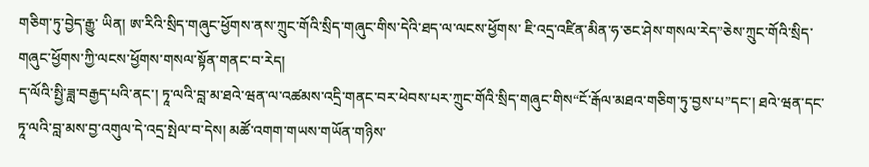གཅིག་ཏུ་བྱེད་རྒྱུ་ ཡིན། ཨ་རིའི་སྲིད་གཞུང་ཕྱོགས་ནས་ཀྲུང་གོའི་སྲིད་གཞུང་གིས་དེའི་ཐད་ལ་ལངས་ཕྱོགས་ ཇི་འདྲ་འཛིན་མིན་ཧ་ཅང་ཤེས་གསལ་རེད”ཅེས་ཀྲུང་གོའི་སྲིད་གཞུང་ཕྱོགས་ཀྱི་ལངས་ཕྱོགས་གསལ་སྟོན་གནང་བ་རེད།
ད་ལོའི་སྤྱི་ཟླ་བརྒྱད་པའི་ནང་། ཏཱ་ལའི་བླ་མ་ཐའེ་ཝན་ལ་འཚམས་འདྲི་གནང་བར་ཕེབས་པར་ཀྲུང་གོའི་སྲིད་གཞུང་གིས“ངོ་རྒོལ་མཐའ་གཅིག་ཏུ་བྱས་པ”དང་། ཐའེ་ཝན་དང་ཏཱ་ལའི་བླ་མས་བྱ་འགུལ་དེ་འདྲ་སྤེལ་བ་དེས། མཚོ་འགག་གཡས་གཡོན་གཉིས་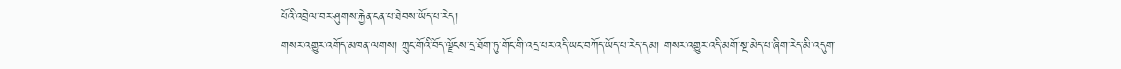པོའི་འབྲེལ་བར་ཤུགས་རྐྱེན་ངན་པ་ཐེབས་ཡོད་པ་རེད།
གསར་འགྱུར་འགོད་མཁན་ལགས། ཀྲུང་གོའི་བོད་ལྗོངས་དྲ་ཐོག་ཏུ་གོང་གི་འདྲ་པར་འདི་ཡང་བཀོད་ཡོད་པ་རེད་དམ། གསར་འགྱུར་འདི་མགོ་སྔ་མེད་པ་ཞིག་རེད་མི་འདུག་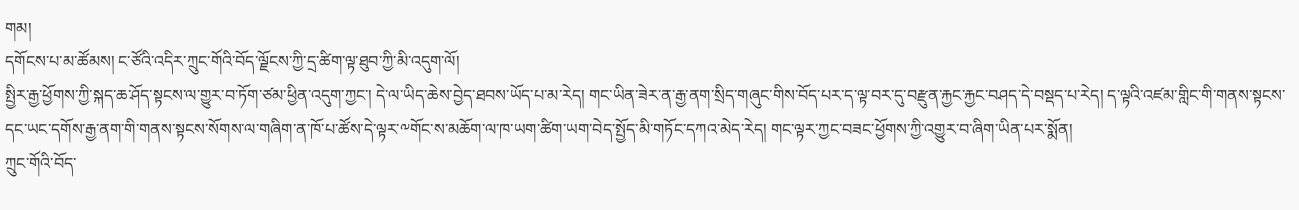གམ།
དགོངས་པ་མ་ཚོམས། ང་ཙོའི་འདིར་ཀྲུང་གོའི་བོད་ལྗོངས་ཀྱི་དྲ་ཚིག་ལྟ་ཐུབ་ཀྱི་མི་འདུག་ལོ།
སྤྱིར་རྒྱ་ཕྱོགས་ཀྱི་སྐད་ཆ་ཤོད་སྟངས་ལ་གྱུར་བ་ཏོག་ཙམ་ཕྱིན་འདུག་ཀྱང་། དེ་ལ་ཡིད་ཆེས་བྱེད་ཐབས་ཡོད་པ་མ་རེད། གང་ཡིན་ཟེར་ན་རྒྱ་ནག་སྲིད་གཞུང་གིས་བོད་པར་ད་ལྟ་བར་དུ་བརྫུན་རྐྱང་རྐྱང་བཤད་དེ་བསྡད་པ་རེད། ད་ལྟའི་འཛམ་གླིང་གི་གནས་སྟངས་དང་ཡང་དགོས་རྒྱ་ནག་གི་གནས་སྟངས་སོགས་ལ་གཞིག་ན་ཁོ་པ་ཚོས་དེ་ལྟར་༸གོང་ས་མཆོག་ལ་ཁ་ཡག་ཚིག་ཡག་བེད་སྤྱོད་མི་གཏོང་དཀའ་མེད་རེད། གང་ལྟར་ཀྱང་བཟང་ཕྱོགས་ཀྱི་འགྱུར་བ་ཞིག་ཡིན་པར་སྨོན།
ཀྲུང་གོའི་བོད་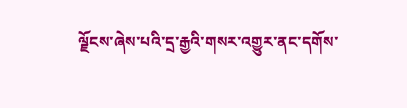ལྗོངས་ཞེས་པའི་དྲ་རྒྱའི་གསར་འགྱུར་ནང་དགོས་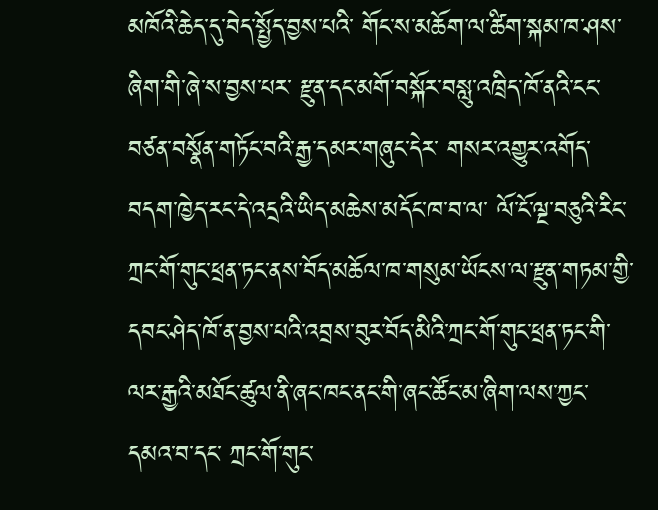མཁོའི་ཆེད་དུ་བེད་སྤྱོད་བྱས་པའི་ གོང་ས་མཆོག་ལ་ཚིག་སྐམ་ཁ་ཤས་ཞིག་གི་ཞེ་ས་བྱས་པར་ རྫུན་དང་མགོ་བསྐོར་བསླུ་འཁྲིད་ཁོ་ནའི་ངང་བཙན་བསྣོན་གཏོང་བའི་རྒྱ་དམར་གཞུང་དེར་ གསར་འགྱུར་འགོད་བདག་ཁྱེད་རང་དེ་འདྲའི་ཡིད་མཆེས་མདོང་ཁ་བ་ལ་ ལོ་ངོ་ལྔ་བཅུའི་རིང་ཀྲང་གོ་གུང་ཕྲན་ཏང་ནས་བོད་མཆོལ་ཁ་གསུམ་ཡོངས་ལ་རྫུན་གཏམ་གྱི་དབང་ཤེད་ཁོ་ན་བྱས་པའི་འབྲས་བུར་བོད་མིའི་ཀྲང་གོ་གུང་ཕྲན་ཏང་གི་ལར་རྒྱའི་མཐོང་ཚུལ་ནི་ཞང་ཁང་ནང་གི་ཞང་ཚོང་མ་ཞིག་ལས་ཀྱང་དམའ་བ་དང་ ཀྲང་གོ་གུང་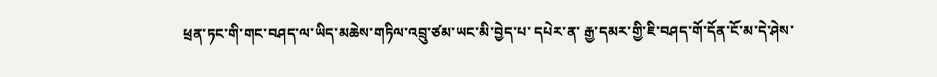ཕྲན་ཏང་གི་གང་བཤད་ལ་ཡིད་མཆེས་གཏིལ་འབྲུ་ཙམ་ཡང་མི་བྱེད་པ་ དཔེར་ན་ རྒྱ་དམར་གྱི་ཇི་བཤད་གོ་དོན་ངོ་མ་དེ་ཤེས་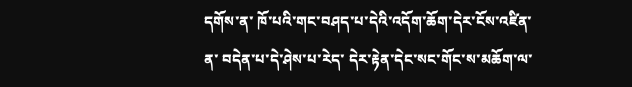དགོས་ན་ ཁོ་པའི་གང་བཤད་པ་དེའི་འདོག་ཆོག་དེར་ངོས་འཛིན་ན་ བདེན་པ་དེ་ཤེས་པ་རེད་ དེར་རྟེན་དེང་སང་གོང་ས་མཆོག་ལ་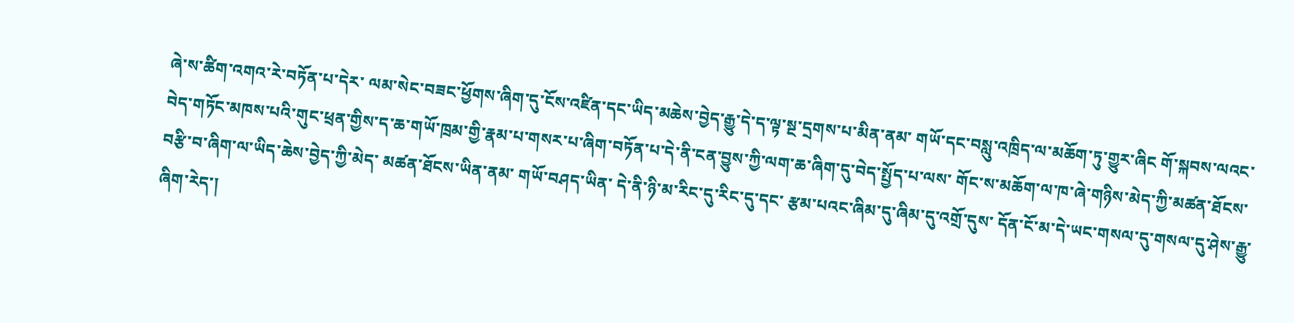ཞེ་ས་ཚིག་འགའ་རེ་བཏོན་པ་དེར་ ལམ་སེང་བཟང་ཕྱོགས་ཞིག་དུ་ངོས་འཛིན་དང་ཡིད་མཆེས་བྱེད་རྒྱུ་དེ་ད་ལྟ་སྔ་དྲགས་པ་མིན་ནམ་ གཡོ་དང་བསླུ་འཁྲིད་ལ་མཆོག་ཏུ་གྱུར་ཞིང གོ་སྐབས་ལའང་བེད་གཏོང་མཁས་པའི་གུང་ཕྲན་གྱིས་ད་ཆ་གཡོ་ཁྲམ་གྱི་རྣམ་པ་གསར་པ་ཞིག་བཏོན་པ་དེ་ནི་ངན་བྱུས་ཀྱི་ལག་ཆ་ཞིག་དུ་བེད་སྤྱོད་པ་ལས་ གོང་ས་མཆོག་ལ་ཁ་ཞེ་གཉིས་མེད་ཀྱི་མཚན་ཐོངས་བརྩི་བ་ཞིག་ལ་ཡིད་ཆེས་བྱེད་ཀྱི་མེད་ མཚན་ཐོངས་ཡིན་ནམ་ གཡོ་བཤད་ཡིན་ དེ་ནི་ཉི་མ་རིང་དུ་རིང་དུ་དང་ རྩམ་པའང་ཞིམ་དུ་ཞིམ་དུ་འགྲོ་དུས་ དོན་ངོ་མ་དེ་ཡང་གསལ་དུ་གསལ་དུ་ཤེས་རྒྱུ་ཞིག་རེད་།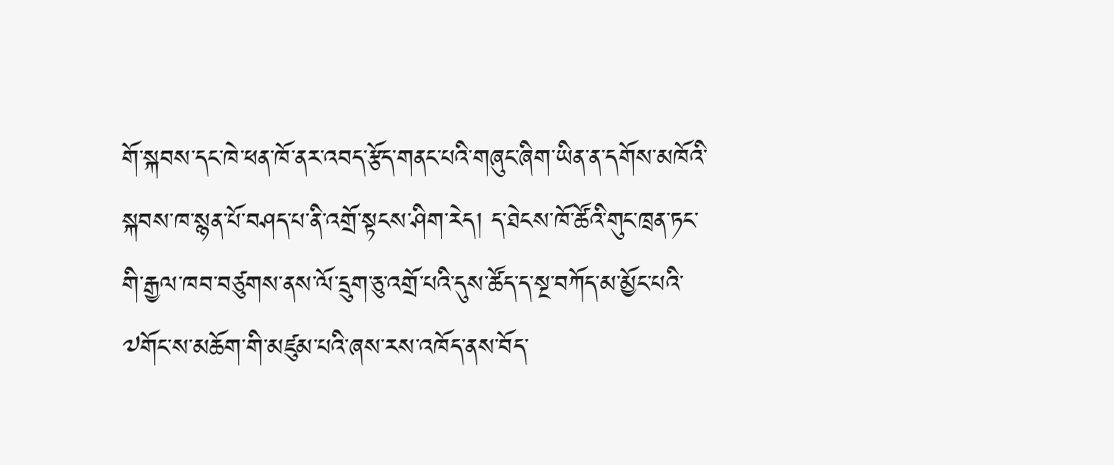གོ་སྐབས་དང་ཁེ་ཕན་ཁོ་ནར་འབད་རྩོད་གནང་པའི་གཞུང་ཞིག་ཡིན་ན་དགོས་མཁོའི་སྐབས་ཁ་སྙན་པོ་བཤད་པ་ནི་འགྲོ་སྟངས་ཤིག་རེད། ད་ཐེངས་ཁོ་ཚོའི་གུང་ཁྲན་ཏང་གི་རྒྱལ་ཁབ་བཙུགས་ནས་ལོ་དྲུག་ཅུ་འགྲོ་པའི་དུས་ཚོད་ད་སྔ་བཀོད་མ་མྱོང་པའི་༧གོང་ས་མཆོག་གི་མཛུམ་པའི་ཞས་རས་འཁོད་ནས་བོད་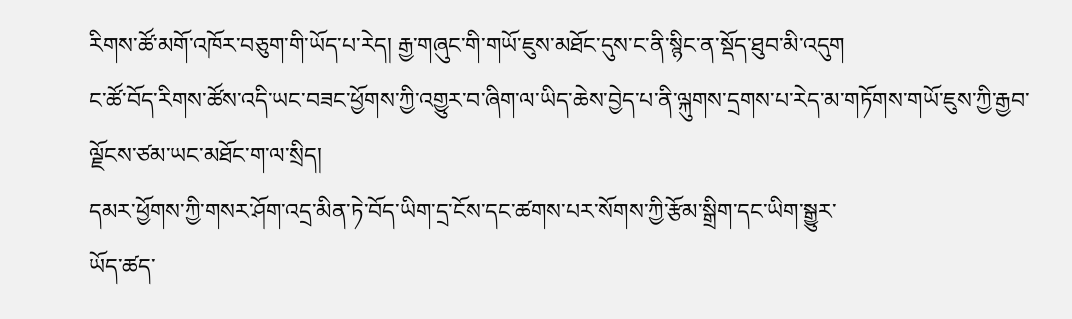རིགས་ཚོ་མགོ་འཁོར་བཅུག་གི་ཡོད་པ་རེད། རྒྱ་གཞུང་གི་གཡོ་ཇུས་མཐོང་དུས་ང་ནི་སྙིང་ན་སྡོད་ཐུབ་མི་འདུག
ང་ཚོ་བོད་རིགས་ཚོས་འདི་ཡང་བཟང་ཕྱོགས་ཀྱི་འགྱུར་བ་ཞིག་ལ་ཡིད་ཆེས་བྱེད་པ་ནི་ལྐུགས་དྲགས་པ་རེད་མ་གཏོགས་གཡོ་ཇུས་ཀྱི་རྒྱབ་ལྗོངས་ཙམ་ཡང་མཐོང་ག་ལ་སྲིད།
དམར་ཕྱོགས་ཀྱི་གསར་ཤོག་འདྲ་མིན་ཏེ་བོད་ཡིག་དྲ་ངོས་དང་ཚགས་པར་སོགས་ཀྱི་རྩོམ་སྒྲིག་དང་ཡིག་སྒྱུར་
ཡོད་ཚད་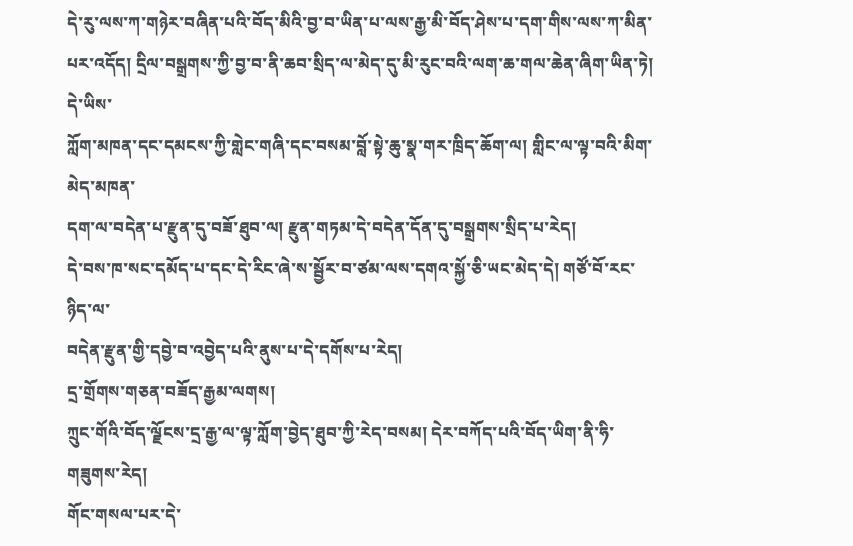དེ་རུ་ལས་ཀ་གཉེར་བཞིན་པའི་བོད་མིའི་བྱ་བ་ཡིན་པ་ལས་རྒྱ་མི་བོད་ཤེས་པ་དག་གིས་ལས་ཀ་མིན་
པར་འདོད། དྲིལ་བསྒྲགས་ཀྱི་བྱ་བ་ནི་ཆབ་སྲིད་ལ་མེད་དུ་མི་རུང་བའི་ལག་ཆ་གལ་ཆེན་ཞིག་ཡིན་ཏེ། དེ་ཡིས་
ཀློག་མཁན་དང་དམངས་ཀྱི་གླེང་གཞི་དང་བསམ་བློ་སྟེ་ཆུ་སྣ་གར་ཁྲིད་ཆོག་ལ། གླིང་ལ་ལྟ་བའི་མིག་མེད་མཁན་
དག་ལ་བདེན་པ་རྫུན་དུ་བཟོ་ཐུབ་ལ། རྫུན་གཏམ་དེ་བདེན་དོན་དུ་བསྒྲགས་སྲིད་པ་རེད།
དེ་བས་ཁ་སང་དམོད་པ་དང་དེ་རིང་ཞེ་ས་སྦྱོར་བ་ཙམ་ལས་དགའ་སྐྱོ་ཅི་ཡང་མེད་དེ། གཙོ་བོ་རང་ཉིད་ལ་
བདེན་རྫུན་གྱི་དབྱེ་བ་འབྱེད་པའི་ནུས་པ་དེ་དགོས་པ་རེད།
དྲ་གྲོགས་གཅན་བཟོད་རྒྱམ་ལགས།
ཀྲུང་གོའི་བོད་ལྗོངས་དྲ་རྒྱ་ལ་ལྟ་ཀློག་བྱེད་ཐུབ་ཀྱི་རེད་བསམ། དེར་བཀོད་པའི་བོད་ཡིག་ནི་ཧི་གཟུགས་རེད།
གོང་གསལ་པར་དེ་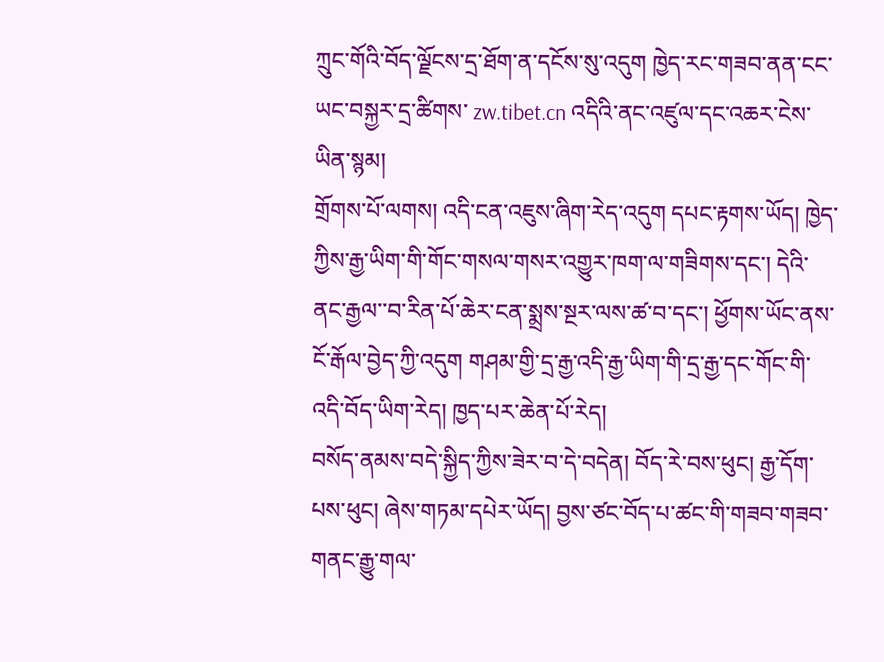ཀྲུང་གོའི་བོད་ལྗོངས་དྲ་ཐོག་ན་དངོས་སུ་འདུག ཁྱེད་རང་གཟབ་ནན་ངང་ཡང་བསྐྱར་དྲ་ཚིགས་ zw.tibet.cn འདིའི་ནང་འཛུལ་དང་འཆར་ངེས་ཡིན་སྙམ།
གྲོགས་པོ་ལགས། འདི་ངན་འཇུས་ཞིག་རེད་འདུག དཔང་རྟགས་ཡོད། ཁྱེད་ཀྱིས་རྒྱ་ཡིག་གི་གོང་གསལ་གསར་འགྱུར་ཁག་ལ་གཟིགས་དང་། དེའི་ནང་རྒྱལ་་བ་རིན་པོ་ཆེར་ངན་སྨྲས་སྔར་ལས་ཚ་བ་དང་། ཕྱོགས་ཡོང་ནས་ངོ་རྒོལ་བྱེད་ཀྱི་འདུག གཤམ་གྱི་དྲ་རྒྱ་འདི་རྒྱ་ཡིག་གི་དྲ་རྒྱ་དང་གོང་གི་འདི་བོད་ཡིག་རེད། ཁྱད་པར་ཆེན་པོ་རེད།
བསོད་ནམས་བདེ་སྐྱིད་ཀྱིས་ཟེར་བ་དེ་བདེན། བོད་རེ་བས་ཕུང། རྒྱ་དོག་པས་ཕུང། ཞེས་གཏམ་དཔེར་ཡོད། བྱས་ཙང་བོད་པ་ཚང་གི་གཟབ་གཟབ་གནང་རྒྱུ་གལ་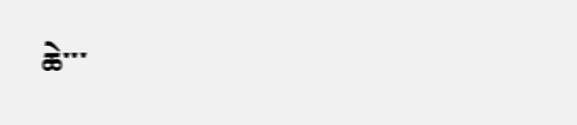ཆེ་་་